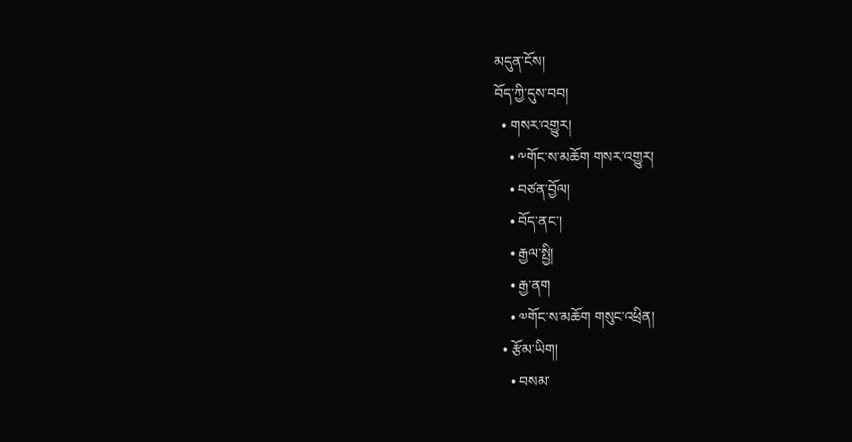མདུན་ངོས།
བོད་ཀྱི་དུས་བབ།
  • གསར་འགྱུར།
    • ༸གོང་ས་མཆོག གསར་འགྱུར།
    • བཙན་བྱོལ།
    • བོད་ནང་།
    • རྒྱལ་སྤྱི།
    • རྒྱ་ནག
    • ༧གོང་ས་མཆོག གསུང་འཕྲིན།
  • རྩོམ་ཡིག།
    • བསམ་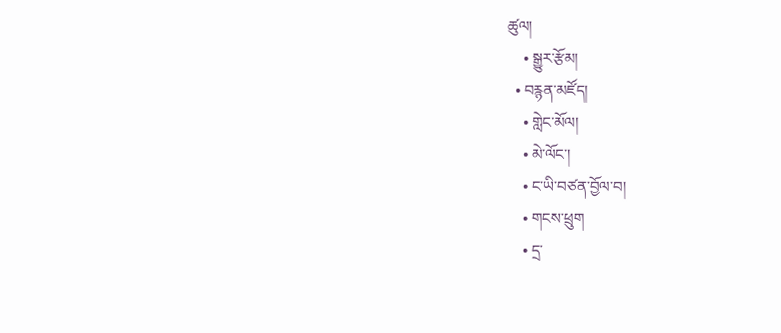ཚུལ།
    • སྒྱུར་རྩོམ།
  • བརྙན་མཛོད།
    • གླེང་མོལ།
    • མེ་ལོང་།
    • ང་ཡི་བཙན་བྱོལ་བ།
    • གངས་ཕྲུག
    • དྲ་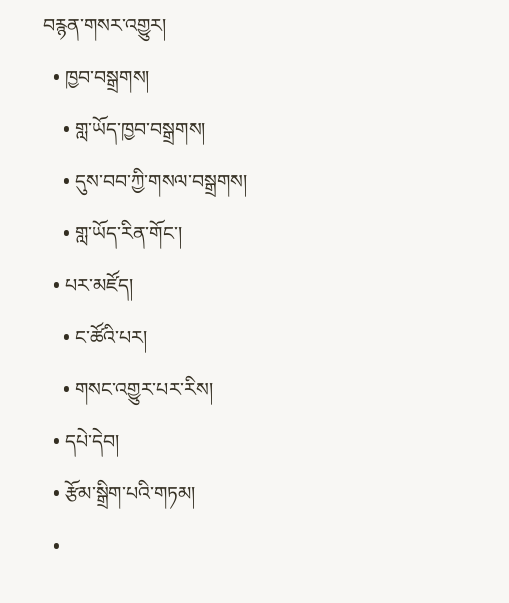བརྙན་གསར་འགྱུར།
  • ཁྱབ་བསྒྲགས།
    • གླ་ཡོད་ཁྱབ་བསྒྲགས།
    • དུས་བབ་ཀྱི་གསལ་བསྒྲགས།
    • གླ་ཡོད་རིན་གོང་།
  • པར་མཛོད།
    • ང་ཚོའི་པར།
    • གསང་འགྱུར་པར་རིས།
  • དཔེ་དེབ།
  • རྩོམ་སྒྲིག་པའི་གཏམ།
  •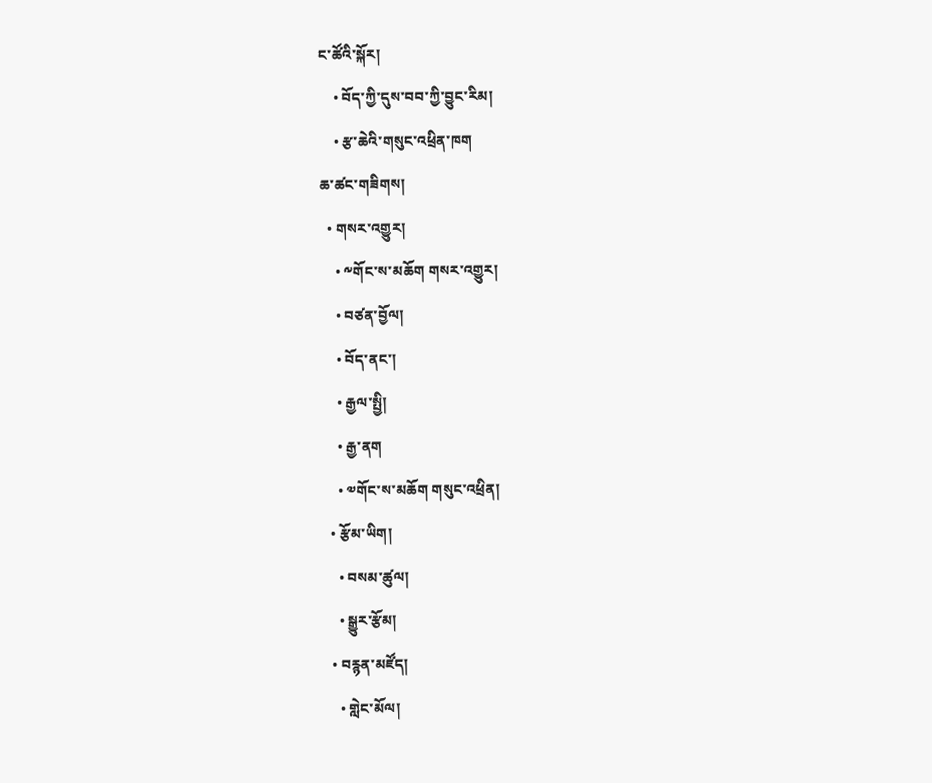ང་ཚོའི་སྐོར།
    • བོད་ཀྱི་དུས་བབ་ཀྱི་བྱུང་རིམ།
    • རྩ་ཆེའི་གསུང་འཕྲིན་ཁག
ཆ་ཚང་གཟིགས།
  • གསར་འགྱུར།
    • ༸གོང་ས་མཆོག གསར་འགྱུར།
    • བཙན་བྱོལ།
    • བོད་ནང་།
    • རྒྱལ་སྤྱི།
    • རྒྱ་ནག
    • ༧གོང་ས་མཆོག གསུང་འཕྲིན།
  • རྩོམ་ཡིག།
    • བསམ་ཚུལ།
    • སྒྱུར་རྩོམ།
  • བརྙན་མཛོད།
    • གླེང་མོལ།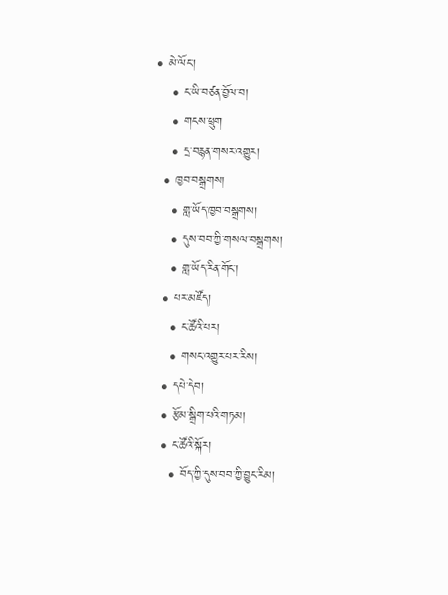• མེ་ལོང་།
    • ང་ཡི་བཙན་བྱོལ་བ།
    • གངས་ཕྲུག
    • དྲ་བརྙན་གསར་འགྱུར།
  • ཁྱབ་བསྒྲགས།
    • གླ་ཡོད་ཁྱབ་བསྒྲགས།
    • དུས་བབ་ཀྱི་གསལ་བསྒྲགས།
    • གླ་ཡོད་རིན་གོང་།
  • པར་མཛོད།
    • ང་ཚོའི་པར།
    • གསང་འགྱུར་པར་རིས།
  • དཔེ་དེབ།
  • རྩོམ་སྒྲིག་པའི་གཏམ།
  • ང་ཚོའི་སྐོར།
    • བོད་ཀྱི་དུས་བབ་ཀྱི་བྱུང་རིམ།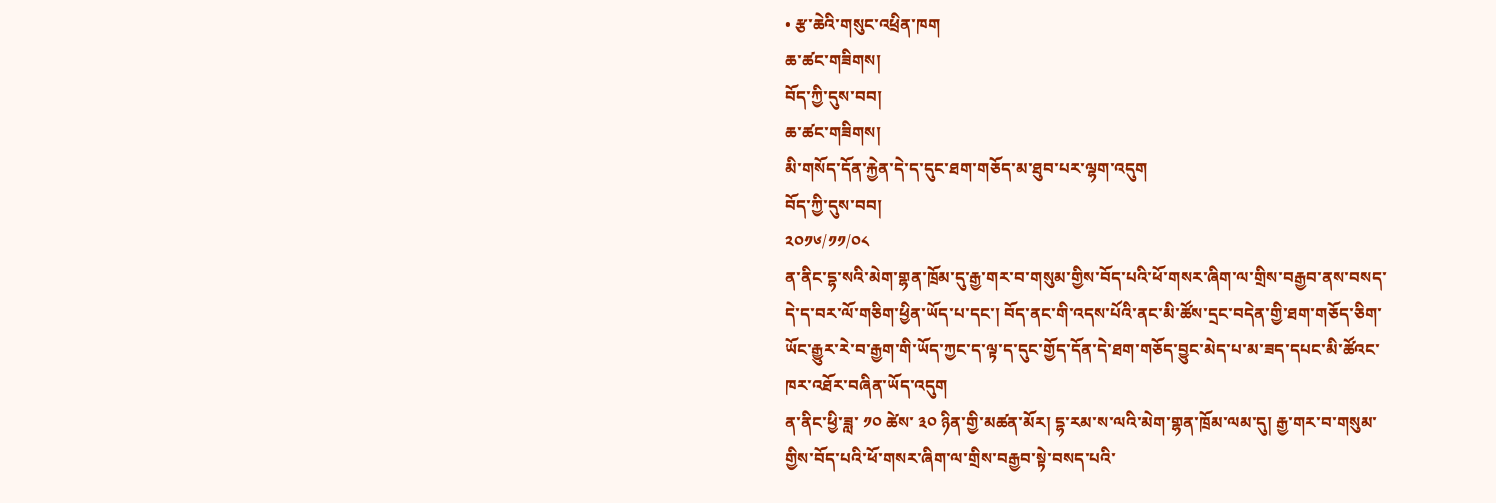• རྩ་ཆེའི་གསུང་འཕྲིན་ཁག
ཆ་ཚང་གཟིགས།
བོད་ཀྱི་དུས་བབ།
ཆ་ཚང་གཟིགས།
མི་གསོད་དོན་རྐྱེན་དེ་ད་དུང་ཐག་གཅོད་མ་ཐུབ་པར་ལྷག་འདུག
བོད་ཀྱི་དུས་བབ།
༢༠༡༦/༡༡/༠༨
ན་ནིང་དྷ་སའི་མེག་གྷན་ཁྲོམ་དུ་རྒྱ་གར་བ་གསུམ་གྱིས་བོད་པའི་ཕོ་གསར་ཞིག་ལ་གྲིས་བརྒྱབ་ནས་བསད་དེ་ད་བར་ལོ་གཅིག་ཕྱིན་ཡོད་པ་དང་། བོད་ནང་གི་འདས་པོའི་ནང་མི་ཚོས་དྲང་བདེན་གྱི་ཐག་གཅོད་ཅིག་ཡོང་རྒྱུར་རེ་བ་རྒྱག་གི་ཡོད་ཀྱང་ད་ལྟ་ད་དུང་གྱོད་དོན་དེ་ཐག་གཅོད་བྱུང་མེད་པ་མ་ཟད་དཔང་མི་ཚོའང་ཁར་འཐོར་བཞིན་ཡོད་འདུག
ན་ནིང་ཕྱི་ཟླ་ ༡༠ ཚེས་ ༣༠ ཉིན་གྱི་མཚན་མོར། དྷ་རམ་ས་ལའི་མེག་གྷན་ཁྲོམ་ལམ་དུ། རྒྱ་གར་བ་གསུམ་གྱིས་བོད་པའི་ཕོ་གསར་ཞིག་ལ་གྲིས་བརྒྱབ་སྟེ་བསད་པའི་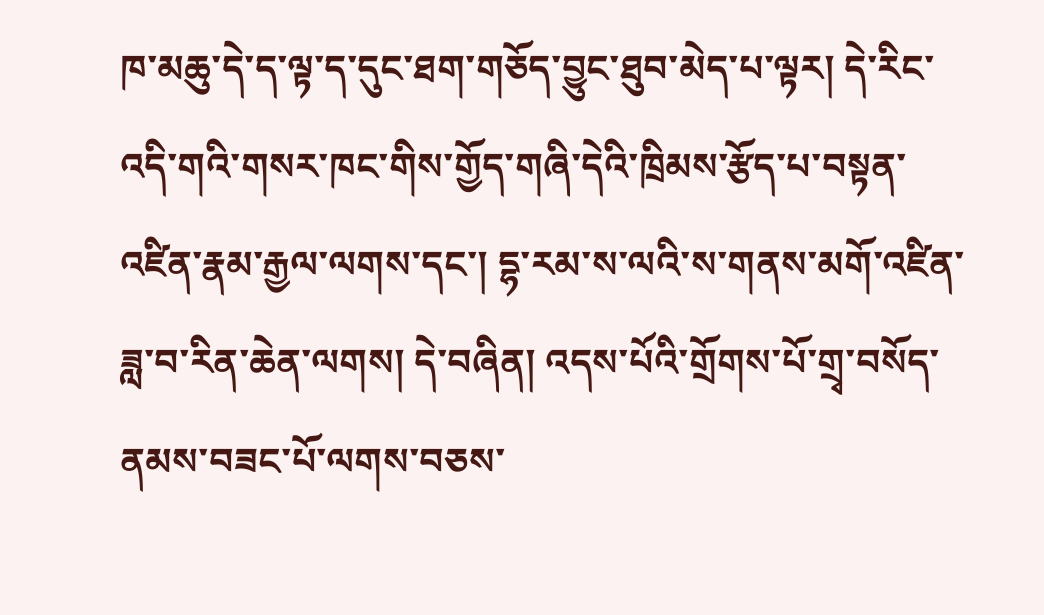ཁ་མཆུ་དེ་ད་ལྟ་ད་དུང་ཐག་གཅོད་བྱུང་ཐུབ་མེད་པ་ལྟར། དེ་རིང་འདི་གའི་གསར་ཁང་གིས་གྱོད་གཞི་དེའི་ཁྲིམས་རྩོད་པ་བསྟན་འཛིན་རྣམ་རྒྱལ་ལགས་དང་། དྷ་རམ་ས་ལའི་ས་གནས་མགོ་འཛིན་ཟླ་བ་རིན་ཆེན་ལགས། དེ་བཞིན། འདས་པོའི་གྲོགས་པོ་གྲྭ་བསོད་ནམས་བཟང་པོ་ལགས་བཅས་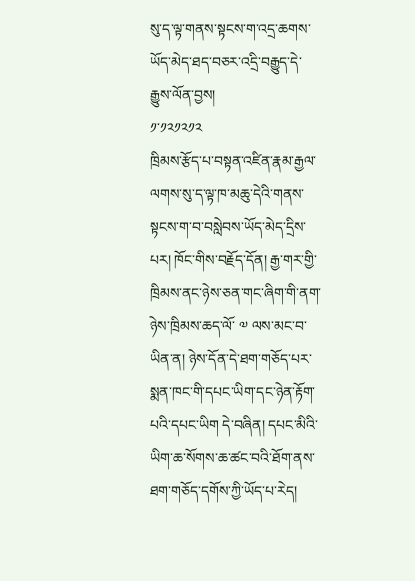སུ་ད་ལྟ་གནས་སྟངས་ག་འདྲ་ཆགས་ཡོད་མེད་ཐད་བཅར་འདྲི་བརྒྱུད་དེ་རྒྱུས་ལོན་བྱས།
༡་༡༢༡༢༡༢
ཁྲིམས་རྩོད་པ་བསྟན་འཛིན་རྣམ་རྒྱལ་ལགས་སུ་ད་ལྟ་ཁ་མཆུ་དེའི་གནས་སྟངས་ག་བ་བསླེབས་ཡོད་མེད་དྲིས་པར། ཁོང་གིས་བརྗོད་དོན། རྒྱ་གར་གྱི་ཁྲིམས་ནང་ཉེས་ཅན་གང་ཞིག་གི་ནག་ཉེས་ཁྲིམས་ཆད་ལོ་ ༧ ལས་མང་བ་ཡིན་ན། ཉེས་དོན་དེ་ཐག་གཅོད་པར་སྨན་ཁང་གི་དཔང་ཡིག་དང་ཉེན་རྟོག་པའི་དཔང་ཡིག དེ་བཞིན། དཔང་མིའི་ཡིག་ཆ་སོགས་ཆ་ཚང་བའི་ཐོག་ནས་ཐག་གཅོད་དགོས་ཀྱི་ཡོད་པ་རེད།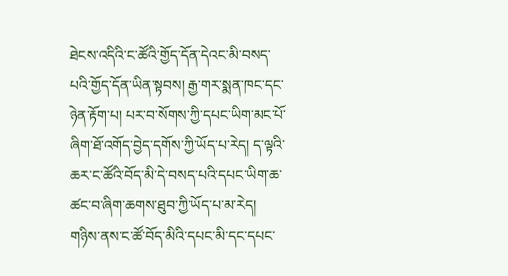ཐེངས་འདིའི་ང་ཚོའི་གྱོད་དོན་དེའང་མི་བསད་པའི་གྱོད་དོན་ཡིན་སྟབས། རྒྱ་གར་སྨན་ཁང་དང་ཉེན་རྟོག་པ། པར་བ་སོགས་ཀྱི་དཔང་ཡིག་མང་པོ་ཞིག་ཐོ་འགོད་བྱེད་དགོས་ཀྱི་ཡོད་པ་རེད། ད་ལྟའི་ཆར་ང་ཚོའི་བོད་མི་དེ་བསད་པའི་དཔང་ཡིག་ཆ་ཚང་བ་ཞིག་ཆགས་ཐུབ་ཀྱི་ཡོད་པ་མ་རེད། གཉིས་ནས་ང་ཚོ་བོད་མིའི་དཔང་མི་དང་དཔང་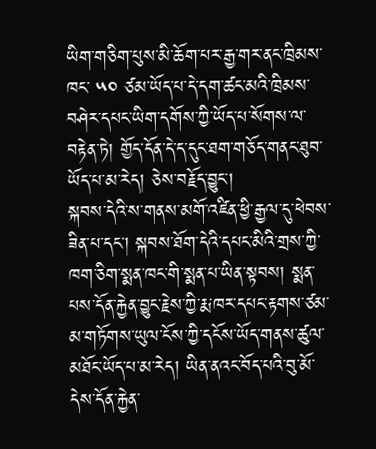ཡིག་གཅིག་པུས་མི་ཆོག་པར་རྒྱ་གར་ནང་ཁྲིམས་ཁང་ ༥༠ ཙམ་ཡོད་པ་དེ་དག་ཚང་མའི་ཁྲིམས་བཤེར་དཔང་ཡིག་དགོས་ཀྱི་ཡོད་པ་སོགས་ལ་བརྟེན་ཏེ། གྱོད་དོན་དེ་ད་དུང་ཐག་གཅོད་གནང་ཐུབ་ཡོད་པ་མ་རེད། ཅེས་བརྗོད་བྱུང་།
སྐབས་དེའི་ས་གནས་མགོ་འཛིན་ཕྱི་རྒྱལ་དུ་ཕེབས་ཟིན་པ་དང་། སྐབས་ཐོག་དེའི་དཔང་མིའི་གྲས་ཀྱི་ཁག་ཅིག་སྨན་ཁང་གི་སྨན་པ་ཡིན་སྟབས། སྨན་པས་དོན་རྐྱེན་བྱུང་རྗེས་ཀྱི་རྨ་ཁར་དཔང་རྟགས་ཙམ་མ་གཏོགས་ཡུལ་ངོས་ཀྱི་དངོས་ཡོད་གནས་ཚུལ་མཐོང་ཡོད་པ་མ་རེད། ཡིན་ནའང་བོད་པའི་བུ་མོ་དེས་དོན་རྐྱེན་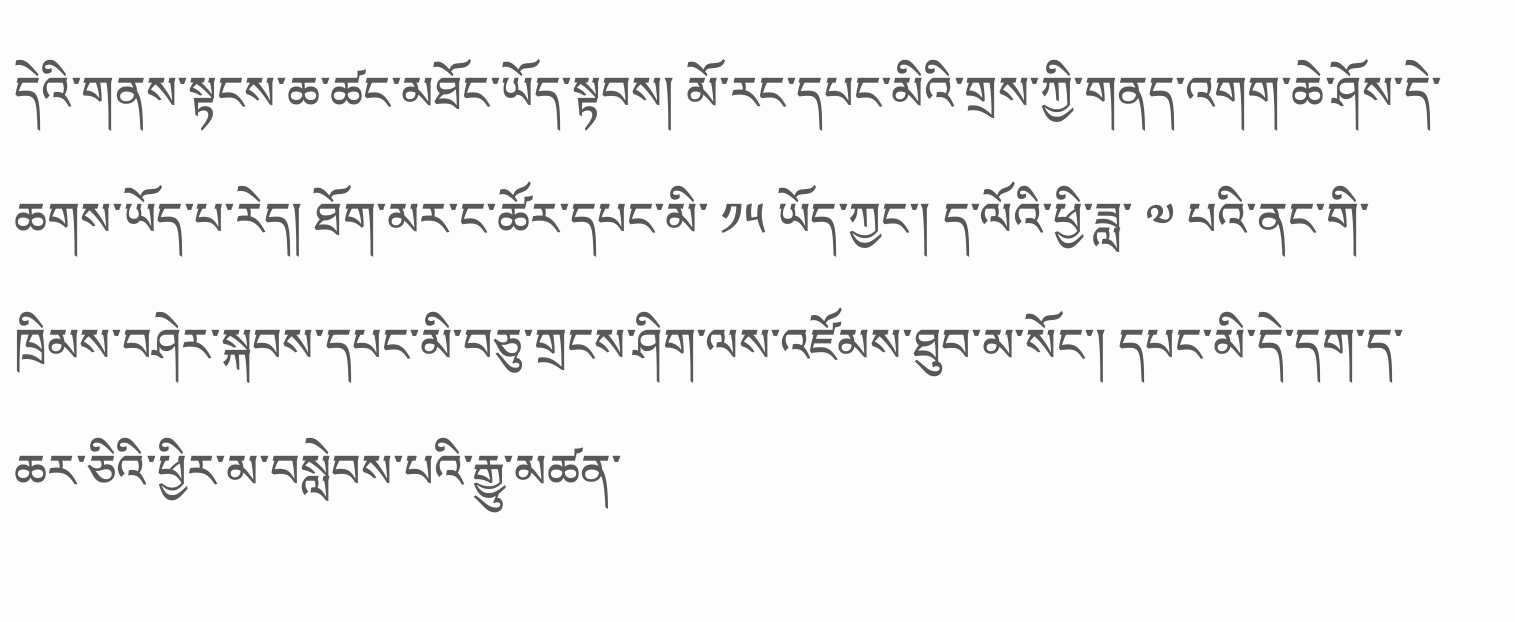དེའི་གནས་སྟངས་ཆ་ཚང་མཐོང་ཡོད་སྟབས། མོ་རང་དཔང་མིའི་གྲས་ཀྱི་གནད་འགག་ཆེ་ཤོས་དེ་ཆགས་ཡོད་པ་རེད། ཐོག་མར་ང་ཚོར་དཔང་མི་ ༡༥ ཡོད་ཀྱང་། ད་ལོའི་ཕྱི་ཟླ་ ༧ པའི་ནང་གི་ཁྲིམས་བཤེར་སྐབས་དཔང་མི་བཅུ་གྲངས་ཤིག་ལས་འཛོམས་ཐུབ་མ་སོང་། དཔང་མི་དེ་དག་ད་ཆར་ཅིའི་ཕྱིར་མ་བསླེབས་པའི་རྒྱུ་མཚན་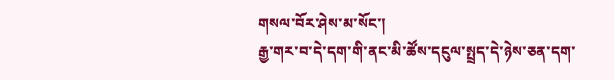གསལ་བོར་ཤེས་མ་སོང་།
རྒྱ་གར་བ་དེ་དག་གི་ནང་མི་ཚོས་དངུལ་སྤྲད་དེ་ཉེས་ཅན་དག་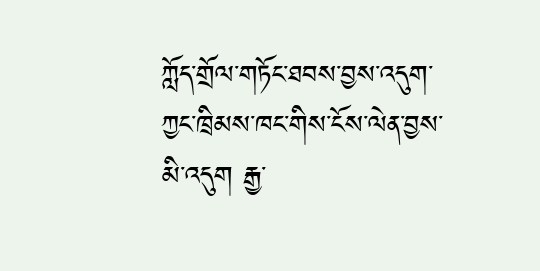ཀློད་གྲོལ་གཏོང་ཐབས་བྱས་འདུག་ཀྱང་ཁྲིམས་ཁང་གིས་ངོས་ལེན་བྱས་མི་འདུག རྒྱ་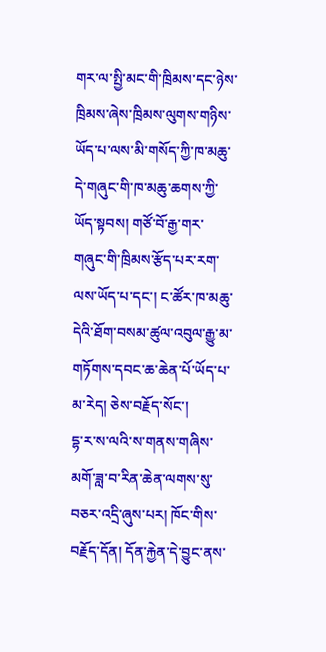གར་ལ་སྤྱི་མང་གི་ཁྲིམས་དང་ཉེས་ཁྲིམས་ཞེས་ཁྲིམས་ལུགས་གཉིས་ཡོད་པ་ལས་མི་གསོད་ཀྱི་ཁ་མཆུ་དེ་གཞུང་གི་ཁ་མཆུ་ཆགས་ཀྱི་ཡོད་སྟབས། གཙོ་བོ་རྒྱ་གར་གཞུང་གི་ཁྲིམས་རྩོད་པར་རག་ལས་ཡོད་པ་དང་། ང་ཚོར་ཁ་མཆུ་དེའི་ཐོག་བསམ་ཚུལ་འབུལ་རྒྱུ་མ་གཏོགས་དབང་ཆ་ཆེན་པོ་ཡོད་པ་མ་རེད། ཅེས་བརྗོད་སོང་།
དྷ་ར་ས་ལའི་ས་གནས་གཞིས་མགོ་ཟླ་བ་རིན་ཆེན་ལགས་སུ་བཅར་འདྲི་ཞུས་པར། ཁོང་གིས་བརྗོད་དོན། དོན་རྐྱེན་དེ་བྱུང་ནས་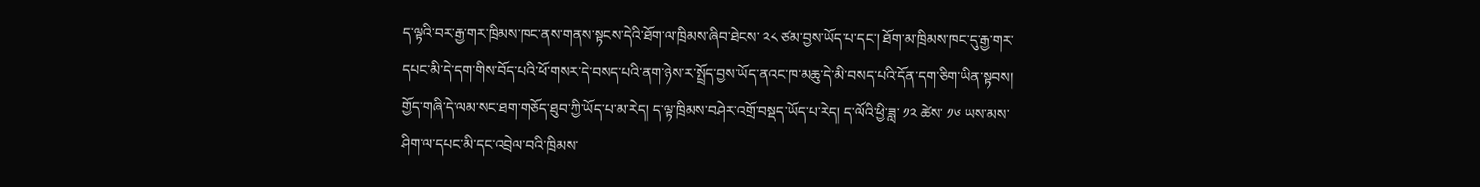ད་ལྟའི་བར་རྒྱ་གར་ཁྲིམས་ཁང་ནས་གནས་སྟངས་དེའི་ཐོག་ལ་ཁྲིམས་ཞིབ་ཐེངས་ ༢༨ ཙམ་བྱས་ཡོད་པ་དང་། ཐོག་མ་ཁྲིམས་ཁང་དུ་རྒྱ་གར་དཔང་མི་དེ་དག་གིས་བོད་པའི་ཕོ་གསར་དེ་བསད་པའི་ནག་ཉེས་ར་སྤྲོད་བྱས་ཡོད་ནའང་ཁ་མཆུ་དེ་མི་བསད་པའི་དོན་དག་ཅིག་ཡིན་སྟབས། གྱོད་གཞི་དེ་ལམ་སང་ཐག་གཅོད་ཐུབ་ཀྱི་ཡོད་པ་མ་རེད། ད་ལྟ་ཁྲིམས་བཤེར་འགྲོ་བསྡད་ཡོད་པ་རེད། ད་ལོའི་ཕྱི་ཟླ་ ༡༢ ཚེས་ ༡༦ ཡས་མས་ཤིག་ལ་དཔང་མི་དང་འབྲེལ་བའི་ཁྲིམས་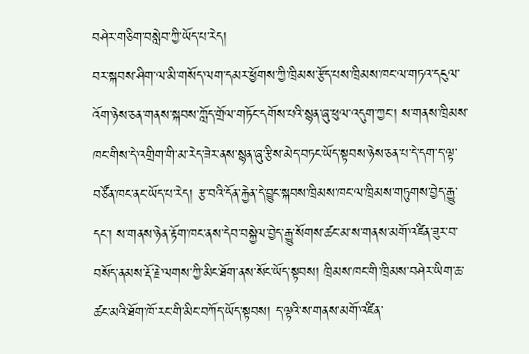བཤེར་གཅིག་བསླེབ་ཀྱི་ཡོད་པ་རེད།
བར་སྐབས་ཤིག་ལ་མི་གསོད་ལག་དམར་ཕྱོགས་ཀྱི་ཁྲིམས་རྩོད་པས་ཁྲིམས་ཁང་ལ་གཏའ་དངུལ་འོག་ཉེས་ཅན་གནས་སྐབས་ཀློད་གྲོལ་གཏོང་དགོས་པའི་སྙན་ཞུ་ཕུལ་འདུག་ཀྱང་། ས་གནས་ཁྲིམས་ཁང་གིས་དེ་འགྲིག་གི་མ་རེད་ཟེར་ནས་སྙན་ཞུ་རྩིས་མེད་བཏང་ཡོད་སྟབས་ཉེས་ཅན་པ་དེ་དག་ད་ལྟ་བཙོན་ཁང་ནང་ཡོད་པ་རེད། རྩ་བའི་དོན་རྐྱེན་དེ་བྱུང་སྐབས་ཁྲིམས་ཁང་ལ་ཁྲིམས་གཏུགས་བྱེད་རྒྱུ་དང་། ས་གནས་ཉེན་རྟོག་ཁང་ནས་དེབ་བསྐྱེལ་བྱེད་རྒྱུ་སོགས་ཚང་མ་ས་གནས་མགོ་འཛིན་ཟུར་བ་བསོད་ནམས་རྡོ་རྗེ་ལགས་ཀྱི་མིང་ཐོག་ནས་སོང་ཡོད་སྟབས། ཁྲིམས་ཁང་གི་ཁྲིམས་བཤེར་ཡིག་ཆ་ཚང་མའི་ཐོག་ཁོ་རང་གི་མིང་བཀོད་ཡོད་སྟབས། ད་ལྟའི་ས་གནས་མགོ་འཛིན་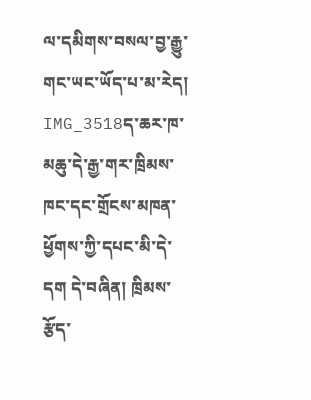ལ་དམིགས་བསལ་བྱ་རྒྱུ་གང་ཡང་ཡོད་པ་མ་རེད།
IMG_3518ད་ཆར་ཁ་མཆུ་དེ་རྒྱ་གར་ཁྲིམས་ཁང་དང་གྲོངས་མཁན་ཕྱོགས་ཀྱི་དཔང་མི་དེ་དག དེ་བཞིན། ཁྲིམས་རྩོད་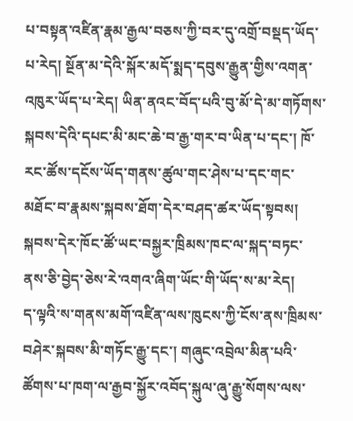པ་བསྟན་འཛིན་རྣམ་རྒྱལ་བཅས་ཀྱི་བར་དུ་འགྲོ་བསྡད་ཡོད་པ་རེད། སྔོན་མ་དེའི་སྐོར་མདོ་སྨད་དབུས་རྒྱུན་གྱིས་འགན་འཁུར་ཡོད་པ་རེད། ཡིན་ནའང་བོད་པའི་བུ་མོ་དེ་མ་གཏོགས་སྐབས་དེའི་དཔང་མི་མང་ཆེ་བ་རྒྱ་གར་བ་ཡིན་པ་དང་། ཁོ་རང་ཚོས་དངོས་ཡོད་གནས་ཚུལ་གང་ཤེས་པ་དང་གང་མཐོང་བ་རྣམས་སྐབས་ཐོག་དེར་བཤད་ཚར་ཡོད་སྟབས། སྐབས་དེར་ཁོང་ཚོ་ཡང་བསྐྱར་ཁྲིམས་ཁང་ལ་སྐད་བཏང་ནས་ཅི་བྱེད་ཅེས་རེ་འགའ་ཞིག་ཡོང་གི་ཡོད་ས་མ་རེད།
ད་ལྟའི་ས་གནས་མགོ་འཛིན་ལས་ཁུངས་ཀྱི་ངོས་ནས་ཁྲིམས་བཤེར་སྐབས་མི་གཏོང་རྒྱུ་དང་། གཞུང་འབྲེལ་མིན་པའི་ཚོགས་པ་ཁག་ལ་རྒྱབ་སྐྱོར་འབོད་སྐུལ་ཞུ་རྒྱུ་སོགས་ལས་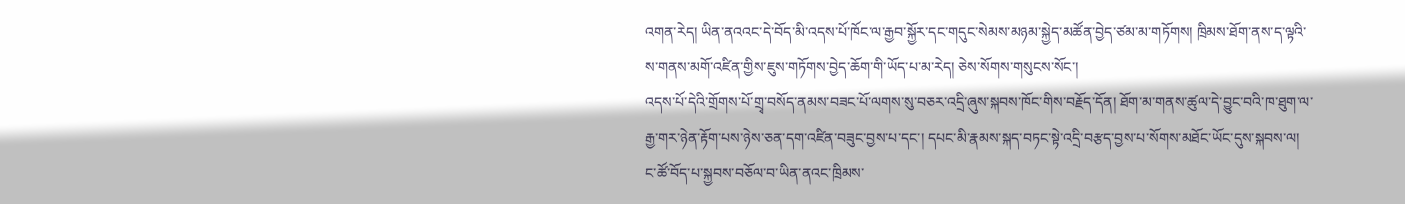འགན་རེད། ཡིན་ནའའང་དེ་བོད་མི་འདས་པོ་ཁོང་ལ་རྒྱབ་སྐྱོར་དང་གདུང་སེམས་མཉམ་སྐྱེད་མཚོན་བྱེད་ཙམ་མ་གཏོགས། ཁྲིམས་ཐོག་ནས་ད་ལྟའི་ས་གནས་མགོ་འཛིན་གྱིས་ཇུས་གཏོགས་བྱེད་ཆོག་གི་ཡོད་པ་མ་རེད། ཅེས་སོགས་གསུངས་སོང་།
འདས་པོ་དེའི་གྲོགས་པོ་གྲྭ་བསོད་ནམས་བཟང་པོ་ལགས་སུ་བཅར་འདྲི་ཞུས་སྐབས་ཁོང་གིས་བརྗོད་དོན། ཐོག་མ་གནས་ཚུལ་དེ་བྱུང་བའི་ཁ་ཐུག་ལ་རྒྱ་གར་ཉེན་རྟོག་པས་ཉེས་ཅན་དག་འཛིན་བཟུང་བྱས་པ་དང་། དཔང་མི་རྣམས་སྐད་བཏང་སྟེ་འདྲི་བརྩད་བྱས་པ་སོགས་མཐོང་ཡོང་དུས་སྐབས་ལ། ང་ཚོ་བོད་པ་སྐྱབས་བཅོལ་བ་ཡིན་ནའང་ཁྲིམས་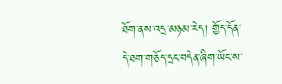ཐོག་ནས་འདྲ་མཉམ་རེད། གྱོད་དོན་དེ་ཐག་གཅོད་དྲང་བདེན་ཞིག་ཡོང་ས་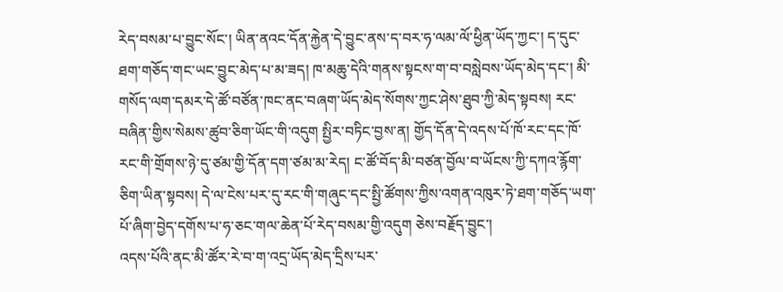རེད་བསམ་པ་བྱུང་སོང་། ཡིན་ནའང་དོན་རྐྱེན་དེ་བྱུང་ནས་ད་བར་ཧ་ལམ་ལོ་ཕྱིན་ཡོད་ཀྱང་། ད་དུང་ཐག་གཅོད་གང་ཡང་བྱུང་མེད་པ་མ་ཟད། ཁ་མཆུ་དེའི་གནས་སྟངས་ག་བ་བསླེབས་ཡོད་མེད་དང་། མི་གསོད་ལག་དམར་དེ་ཚོ་བཙོན་ཁང་ནང་བཞག་ཡོད་མེད་སོགས་ཀྱང་ཤེས་ཐུབ་ཀྱི་མེད་སྟབས། རང་བཞིན་གྱིས་སེམས་ཚུབ་ཅིག་ཡོང་གི་འདུག སྤྱིར་བཏིང་བྱས་ན། གྱོད་དོན་དེ་འདས་པོ་ཁོ་རང་དང་ཁོ་རང་གི་གྲོགས་ཉེ་དུ་ཙམ་གྱི་དོན་དག་ཙམ་མ་རེད། ང་ཚོ་བོད་མི་བཙན་བྱོལ་བ་ཡོངས་ཀྱི་དཀའ་རྙོག་ཅིག་ཡིན་སྟབས། དེ་ལ་ངེས་པར་དུ་རང་གི་གཞུང་དང་སྤྱི་ཚོགས་ཀྱིས་འགན་འཁུར་ཏེ་ཐག་གཅོད་ཡག་པོ་ཞིག་བྱེད་དགོས་པ་ཧ་ཅང་གལ་ཆེན་པོ་རེད་བསམ་གྱི་འདུག ཅེས་བརྗོད་བྱུང་།
འདས་པོའི་ནང་མི་ཚོར་རེ་བ་ག་འདྲ་ཡོད་མེད་དྲིས་པར་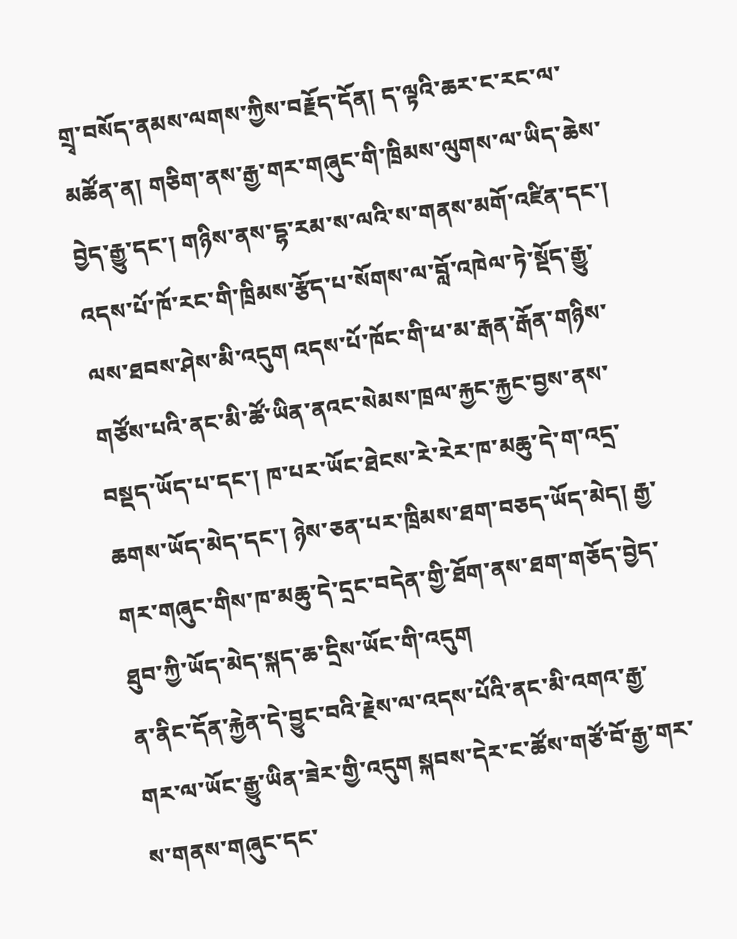གྲྭ་བསོད་ནམས་ལགས་ཀྱིས་བརྗོད་དོན། ད་ལྟའི་ཆར་ང་རང་ལ་མཚོན་ན། གཅིག་ནས་རྒྱ་གར་གཞུང་གི་ཁྲིམས་ལུགས་ལ་ཡིད་ཆེས་བྱེད་རྒྱུ་དང་། གཉིས་ནས་དྷ་རམ་ས་ལའི་ས་གནས་མགོ་འཛིན་དང་། འདས་པོ་ཁོ་རང་གི་ཁྲིམས་རྩོད་པ་སོགས་ལ་བློ་འཁེལ་ཏེ་སྡོད་རྒྱུ་ལས་ཐབས་ཤེས་མི་འདུག འདས་པོ་ཁོང་གི་ཕ་མ་རྒན་རྒོན་གཉིས་གཙོས་པའི་ནང་མི་ཚོ་ཡིན་ནའང་སེམས་ཁྲལ་རྐྱང་རྐྱང་བྱས་ནས་བསྡད་ཡོད་པ་དང་། ཁ་པར་ཡོང་ཐེངས་རེ་རེར་ཁ་མཆུ་དེ་ག་འདྲ་ཆགས་ཡོད་མེད་དང་། ཉེས་ཅན་པར་ཁྲིམས་ཐག་བཅད་ཡོད་མེད། རྒྱ་གར་གཞུང་གིས་ཁ་མཆུ་དེ་དྲང་བདེན་གྱི་ཐོག་ནས་ཐག་གཅོད་བྱེད་ཐུབ་ཀྱི་ཡོད་མེད་སྐད་ཆ་དྲིས་ཡོང་གི་འདུག
ན་ནིང་དོན་རྐྱེན་དེ་བྱུང་བའི་རྗེས་ལ་འདས་པོའི་ནང་མི་འགའ་རྒྱ་གར་ལ་ཡོང་རྒྱུ་ཡིན་ཟེར་གྱི་འདུག སྐབས་དེར་ང་ཚོས་གཙོ་བོ་རྒྱ་གར་ས་གནས་གཞུང་དང་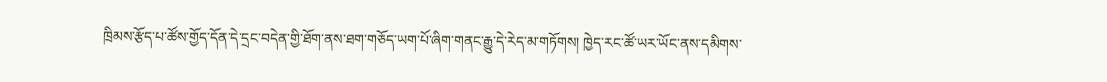ཁྲིམས་རྩོད་པ་ཚོས་གྱོད་དོན་དེ་དྲང་བདེན་གྱི་ཐོག་ནས་ཐག་གཅོད་ཡག་པོ་ཞིག་གནང་རྒྱུ་དེ་རེད་མ་གཏོགས། ཁྱེད་རང་ཚོ་ཡར་ཡོང་ནས་དམིགས་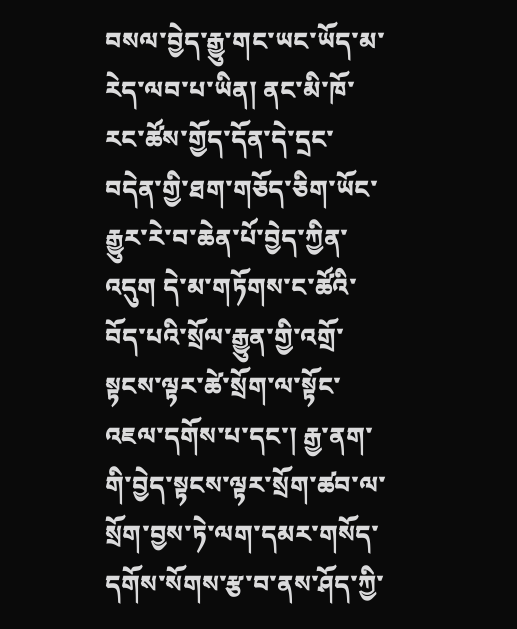བསལ་བྱེད་རྒྱུ་གང་ཡང་ཡོད་མ་རེད་ལབ་པ་ཡིན། ནང་མི་ཁོ་རང་ཚོས་གྱོད་དོན་དེ་དྲང་བདེན་གྱི་ཐག་གཅོད་ཅིག་ཡོང་རྒྱུར་རེ་བ་ཆེན་པོ་བྱེད་ཀྱིན་འདུག དེ་མ་གཏོགས་ང་ཚོའི་བོད་པའི་སྲོལ་རྒྱུན་གྱི་འགྲོ་སྟངས་ལྟར་ཚེ་སྲོག་ལ་སྟོང་འཇལ་དགོས་པ་དང་། རྒྱ་ནག་གི་བྱེད་སྟངས་ལྟར་སྲོག་ཚབ་ལ་སྲོག་བྱས་ཏེ་ལག་དམར་གསོད་དགོས་སོགས་རྩ་བ་ནས་ཤོད་ཀྱི་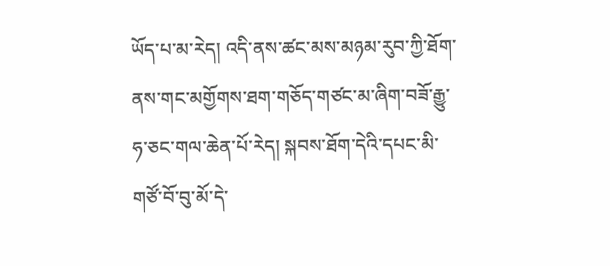ཡོད་པ་མ་རེད། འདི་ནས་ཚང་མས་མཉམ་རུབ་ཀྱི་ཐོག་ནས་གང་མགྱོགས་ཐག་གཅོད་གཙང་མ་ཞིག་བཟོ་རྒྱུ་ཧ་ཅང་གལ་ཆེན་པོ་རེད། སྐབས་ཐོག་དེའི་དཔང་མི་གཙོ་བོ་བུ་མོ་དེ་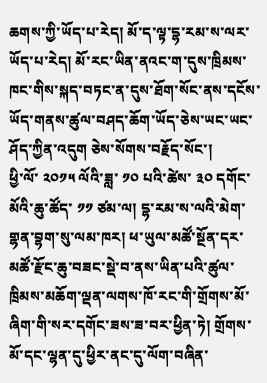ཆགས་ཀྱི་ཡོད་པ་རེད། མོ་ད་ལྟ་དྷ་རམ་ས་ལར་ཡོད་པ་རེད། མོ་རང་ཡིན་ནའང་ག་དུས་ཁྲིམས་ཁང་གིས་སྐད་བཏང་ན་དུས་ཐོག་སོང་ནས་དངོས་ཡོད་གནས་ཚུལ་བཤད་ཆོག་ཡོད་ཅེས་ཡང་ཡང་ཤོད་ཀྱིན་འདུག ཅེས་སོགས་བརྗོད་སོང་།
ཕྱི་ལོ་ ༢༠༡༥ ལོའི་ཟླ་ ༡༠ པའི་ཚེས་ ༣༠ དགོང་མོའི་ཆུ་ཚོད་ ༡༡ ཙམ་ལ། དྷ་རམ་ས་ལའི་མེག་གྷན་བྷག་སུ་ལམ་ཁར། ཕ་ཡུལ་མཚོ་སྔོན་དར་མཚོ་རྫོང་ཆུ་བཟང་སྡེ་བ་ནས་ཡིན་པའི་ཚུལ་ཁྲིམས་མཆོག་ལྡན་ལགས་ཁོ་རང་གི་གྲོགས་མོ་ཞིག་གི་སར་དགོང་ཟས་ཟ་བར་ཕྱིན་ཏེ། གྲོགས་མོ་དང་ལྷན་དུ་ཕྱིར་ནང་དུ་ལོག་བཞིན་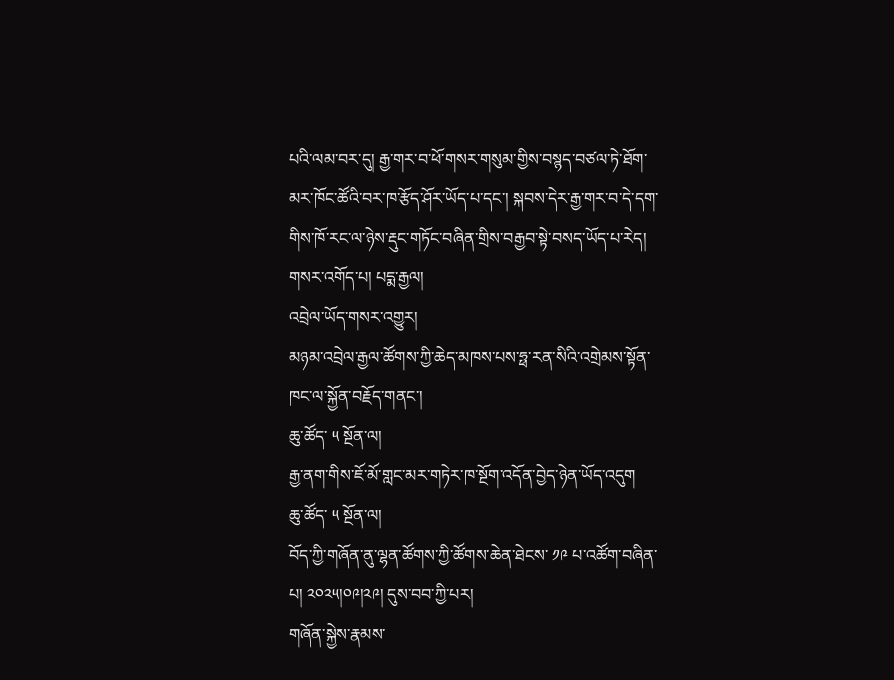པའི་ལམ་བར་དུ། རྒྱ་གར་བ་ཕོ་གསར་གསུམ་གྱིས་བསྙད་བཙལ་ཏེ་ཐོག་མར་ཁོང་ཚོའི་བར་ཁ་རྩོད་ཤོར་ཡོད་པ་དང་། སྐབས་དེར་རྒྱ་གར་བ་དེ་དག་གིས་ཁོ་རང་ལ་ཉེས་རྡུང་གཏོང་བཞིན་གྲིས་བརྒྱབ་སྟེ་བསད་ཡོད་པ་རེད།
གསར་འགོད་པ། པདྨ་རྒྱལ།
འབྲེལ་ཡོད་གསར་འགྱུར།
མཉམ་འབྲེལ་རྒྱལ་ཚོགས་ཀྱི་ཆེད་མཁས་པས་ཧྥ་རན་སིའི་འགྲེམས་སྟོན་ཁང་ལ་སྐྱོན་བརྗོད་གནང་།
ཆུ་ཚོད་ ༥ སྔོན་ལ།
རྒྱ་ནག་གིས་ཇོ་མོ་གླང་མར་གཏེར་ཁ་སྔོག་འདོན་བྱེད་ཉེན་ཡོད་འདུག
ཆུ་ཚོད་ ༥ སྔོན་ལ།
བོད་ཀྱི་གཞོན་ནུ་ལྷན་ཚོགས་ཀྱི་ཚོགས་ཆེན་ཐེངས་ ༡༩ པ་འཚོག་བཞིན་པ། ༢༠༢༥།༠༩།༢༩། དུས་བབ་ཀྱི་པར།
གཞོན་སྐྱེས་རྣམས་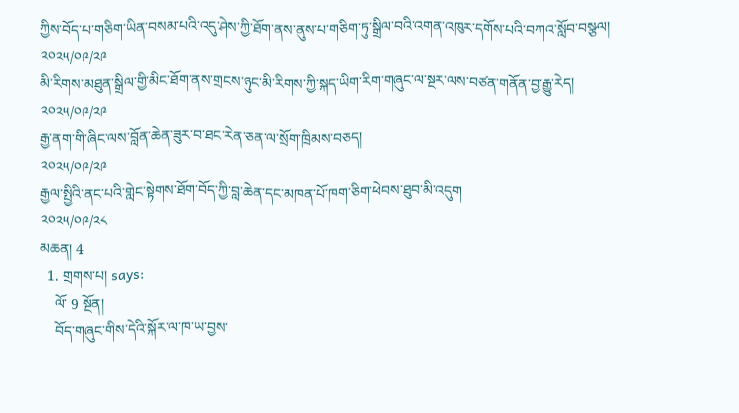ཀྱིས་བོད་པ་གཅིག་ཡིན་བསམ་པའི་འདུ་ཤེས་ཀྱི་ཐོག་ནས་ནུས་པ་གཅིག་ཏུ་སྒྲིལ་བའི་འགན་འཁུར་དགོས་པའི་བཀའ་སློབ་བསྩལ།
༢༠༢༥/༠༩/༢༩
མི་རིགས་མཐུན་སྒྲིལ་གྱི་མིང་ཐོག་ནས་གྲངས་ཉུང་མི་རིགས་ཀྱི་སྐད་ཡིག་རིག་གཞུང་ལ་སྔར་ལས་བཙན་གནོན་བྱ་རྒྱུ་རེད།
༢༠༢༥/༠༩/༢༩
རྒྱ་ནག་གི་ཞིང་ལས་བློན་ཆེན་ཟུར་བ་ཐང་རེན་ཅན་ལ་སྲོག་ཁྲིམས་བཅད།
༢༠༢༥/༠༩/༢༩
རྒྱལ་སྤྱིའི་ནང་པའི་གླེང་སྟེགས་ཐོག་བོད་ཀྱི་བླ་ཆེན་དང་མཁན་པོ་ཁག་ཅིག་ཕེབས་ཐུབ་མི་འདུག
༢༠༢༥/༠༩/༢༨
མཆན། 4
  1. གྲགས་པ། says:
    ལོ་ 9 སྔོན།
    བོད་གཞུང་གིས་དེའི་སྐོར་ལ་ཁ་ཡ་བྱས་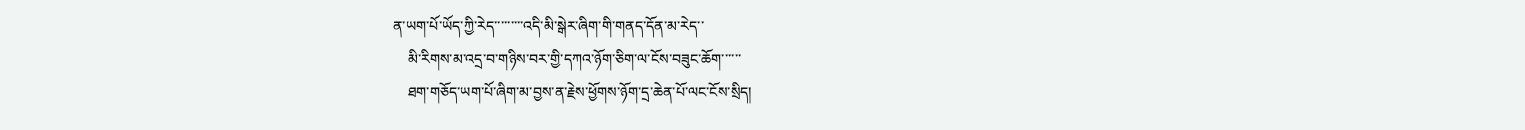ན་ཡག་པོ་ཡོད་ཀྱི་རེད་་་་་་་་་འདི་མི་སྒེར་ཞིག་གི་གནད་དོན་མ་རེད་་
    མི་རིགས་མ་འདྲ་བ་གཉིས་བར་གྱི་དཀའ་ཉོག་ཅིག་ལ་ངོས་བཟུང་ཆོག་་་་་་
    ཐག་གཅོད་ཡག་པོ་ཞིག་མ་བྱས་ན་རྗེས་ཕྱོགས་ཉོག་དྲ་ཆེན་པོ་ལང་ངོས་སྲིད།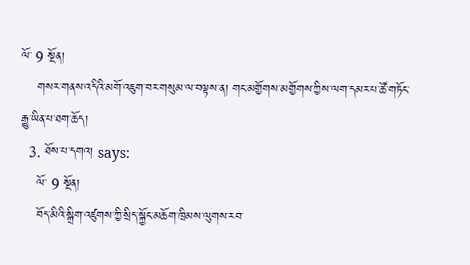ལོ་ 9 སྔོན།
    གསར་གནས་འདིའི་མགོ་འཇུག་བར་གསུམ་ལ་བལྟས་ན། གང་མགྱོགས་མགྱོགས་ཀྱིས་ལག་དམར་པ་ཚོ་གཏོང་རྒྱུ་ཡིན་པ་ཐག་ཆོད།
  3. ཐོས་པ་དགའ། says:
    ལོ་ 9 སྔོན།
    བོད་མིའི་སྒྲིག་འཛུགས་ཀྱི་སྲིད་སྐྱོང་མཆོག་ཁྲིམས་ལུགས་རབ་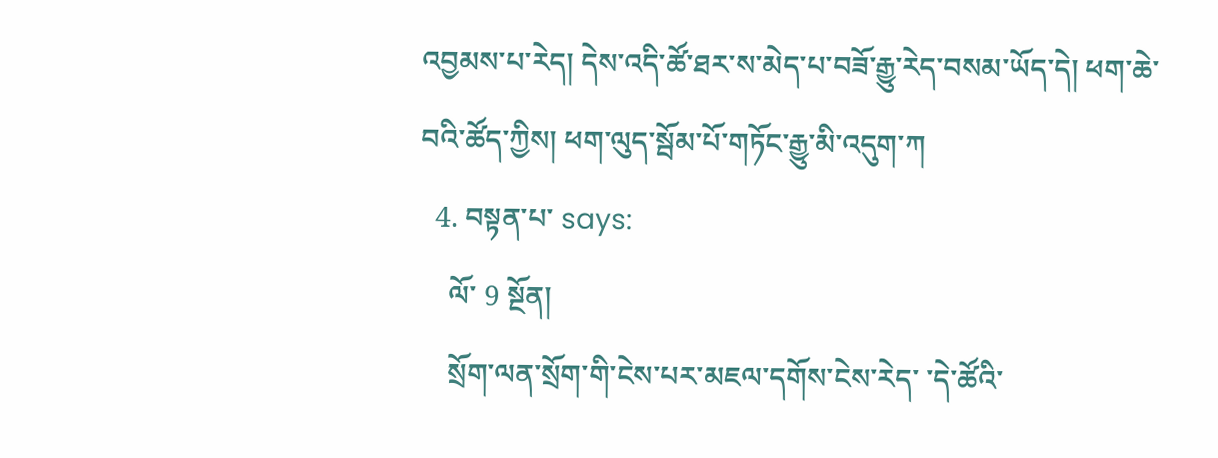འབྱམས་པ་རེད། དེས་འདི་ཚོ་ཐར་ས་མེད་པ་བཟོ་རྒྱུ་རེད་བསམ་ཡོད་དེ། ཕག་ཆེ་བའི་ཚོད་ཀྱིས། ཕག་ལུད་སྦོམ་པོ་གཏོང་རྒྱུ་མི་འདུག་ཀ
  4. བསྟན་པ་ says:
    ལོ་ 9 སྔོན།
    སྲོག་ལན་སྲོག་གི་ངེས་པར་མཇལ་དགོས་ངེས་རེད་ ་དེ་ཚོའི་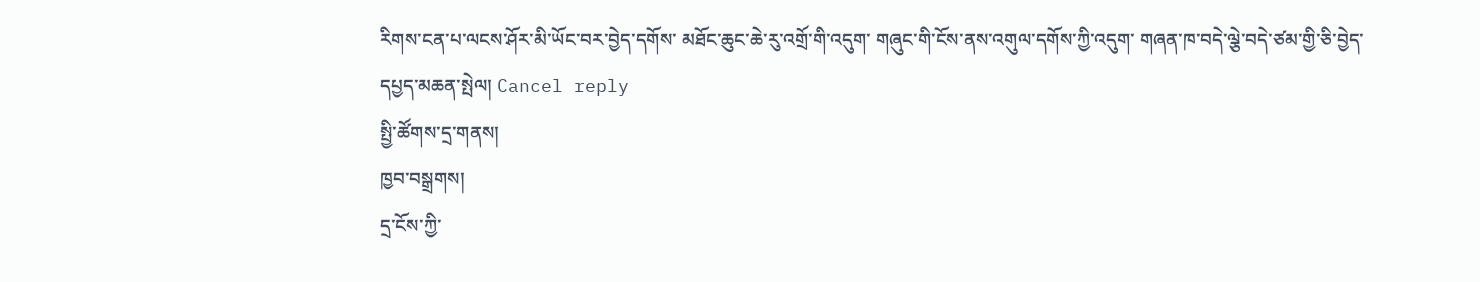རིགས་ངན་པ་ལངས་ཤོར་མི་ཡོང་བར་བྱེད་དགོས་ མཐོང་ཆུང་ཆེ་རུ་འགྲོ་གི་འདུག་ གཞུང་གི་ངོས་ནས་འགུལ་དགོས་ཀྱི་འདུག་ གཞན་ཁ་བདེ་ལྕེ་བདེ་ཙམ་གྱི་ཅི་བྱེད་
དཔྱད་མཆན་སྤེལ། Cancel reply
སྤྱི་ཚོགས་དྲ་གནས།
ཁྱབ་བསྒྲགས།
དྲ་ངོས་ཀྱི་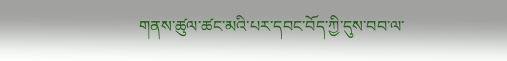གནས་ཚུལ་ཚང་མའི་པར་དབང་བོད་ཀྱི་དུས་བབ་ལ་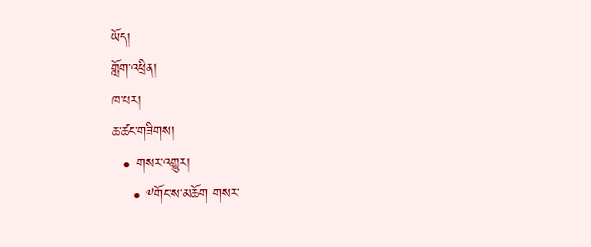ཡོད།
གློག་འཕྲིན།
ཁ་པར།
ཆ་ཚང་གཟིགས།
  • གསར་འགྱུར།
    • ༸གོང་ས་མཆོག གསར་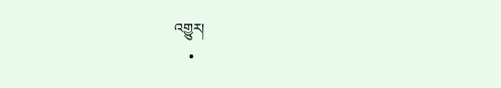འགྱུར།
    •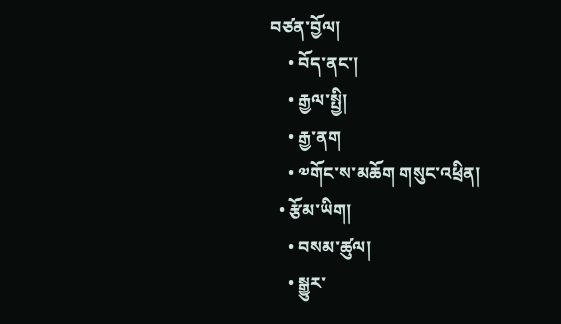བཙན་བྱོལ།
    • བོད་ནང་།
    • རྒྱལ་སྤྱི།
    • རྒྱ་ནག
    • ༧གོང་ས་མཆོག གསུང་འཕྲིན།
  • རྩོམ་ཡིག།
    • བསམ་ཚུལ།
    • སྒྱུར་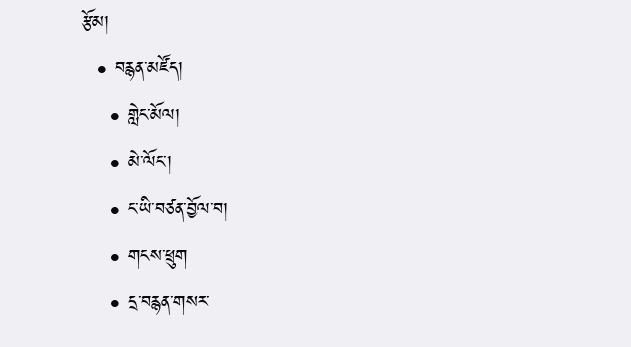རྩོམ།
  • བརྙན་མཛོད།
    • གླེང་མོལ།
    • མེ་ལོང་།
    • ང་ཡི་བཙན་བྱོལ་བ།
    • གངས་ཕྲུག
    • དྲ་བརྙན་གསར་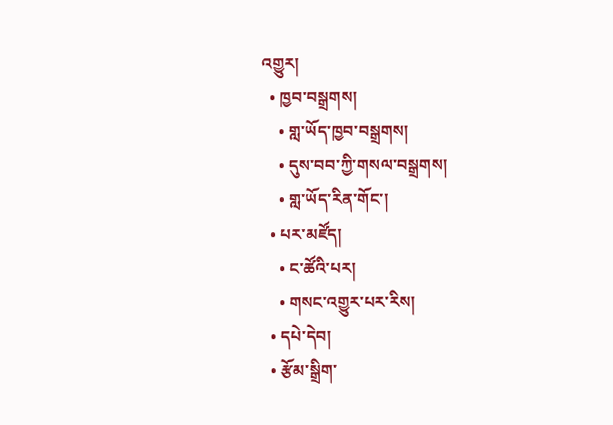འགྱུར།
  • ཁྱབ་བསྒྲགས།
    • གླ་ཡོད་ཁྱབ་བསྒྲགས།
    • དུས་བབ་ཀྱི་གསལ་བསྒྲགས།
    • གླ་ཡོད་རིན་གོང་།
  • པར་མཛོད།
    • ང་ཚོའི་པར།
    • གསང་འགྱུར་པར་རིས།
  • དཔེ་དེབ།
  • རྩོམ་སྒྲིག་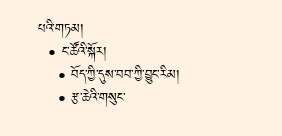པའི་གཏམ།
  • ང་ཚོའི་སྐོར།
    • བོད་ཀྱི་དུས་བབ་ཀྱི་བྱུང་རིམ།
    • རྩ་ཆེའི་གསུང་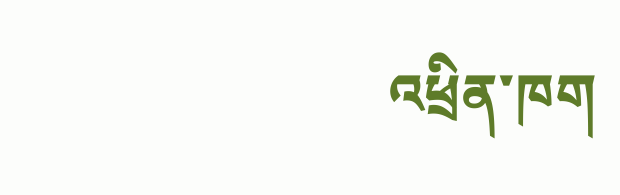འཕྲིན་ཁག